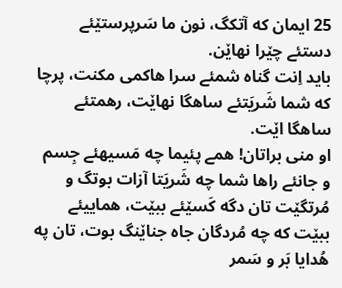25 ایمان که آتکگ، نون ما سَرپرستێئے دستئے چێرا نهاێن.
باید اِنت گناه شمئے سرا هاکمی مکنت، پرچا که شما شَریَتئے ساهگا نهاێت، رهمتئے ساهگا اێت.
او منی براتان! همے پئیما چه مَسیهئے جِسم و جانئے راها شما چه شَریَتا آزات بوتگ و مُرتگێت تان دگه کَسێئے ببێت، هماییئے ببێت که چه مُردگان جاه جناێنگ بوت، تان په هُدایا بَر و سَمر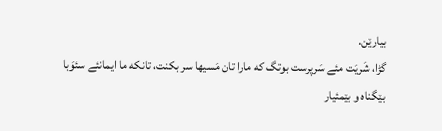بیارێن.
گڑا، شَریَت مئے سَرپرست بوتگ که مارا تان مَسیها سر بکنت، تانکه ما ایمانئے سئوَبا بێگناه و بێمئیار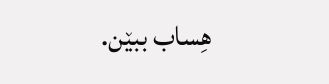هِساب ببێن.